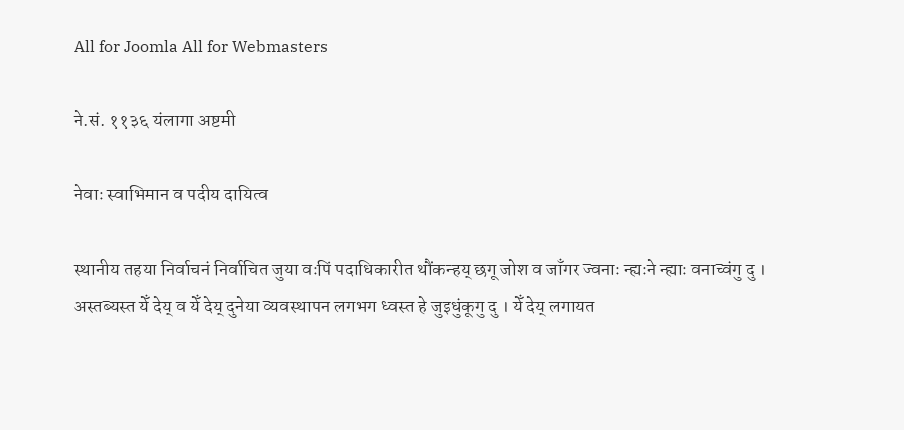All for Joomla All for Webmasters

ने.सं. ११३६ यंलागा अष्टमी

नेवाः स्वाभिमान व पदीय दायित्व

स्थानीय तहया निर्वाचनं निर्वाचित जुया वःपिं पदाधिकारीत थौंकन्हय् छगू जोश व जाँगर ज्वनाः न्ह्यःने न्ह्याः वनाच्वंगु दु । अस्तब्यस्त येँ देय् व येँ देय् दुनेया व्यवस्थापन लगभग ध्वस्त हे जुइधुंकूगु दु । येँ देय् लगायत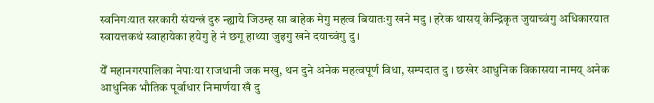स्वनिगःयात सरकारी संयन्त्रं दुरु न्ह्याये जिउम्ह सा बाहेक मेगु महत्व बियातःगु खने मदु । हरेक थासय् केन्द्रिकृत जुयाच्वंगु अधिकारयात स्वायत्तकथं स्वाहायेका हयेगु हे नं छगू हाथ्या जुइगु खने दयाच्वंगु दु ।

येँ महानगरपालिका नेपाःया राजधानी जक मखु, थन दुने अनेक महत्वपूर्ण विधा, सम्पदात दु । छखेर आधुनिक विकासया नामय् अनेक आधुनिक भौतिक पूर्वाधार निमार्णया खँ दु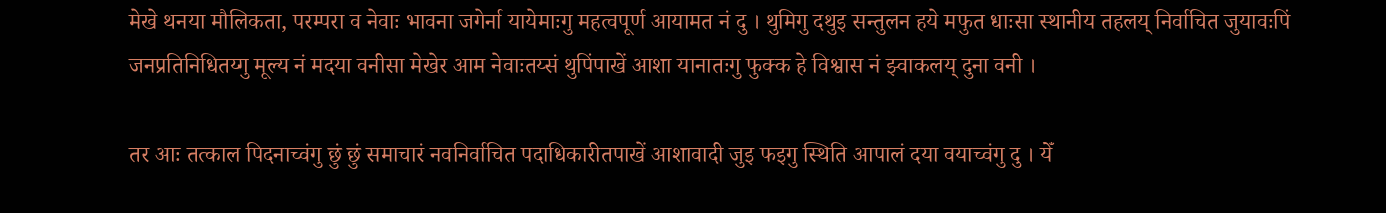मेखे थनया मौलिकता, परम्परा व नेवाः भावना जगेर्ना यायेमाःगु महत्वपूर्ण आयामत नं दु । थुमिगु दथुइ सन्तुलन हये मफुत धाःसा स्थानीय तहलय् निर्वाचित जुयावःपिं जनप्रतिनिधितय्गु मूल्य नं मदया वनीसा मेखेर आम नेवाःतय्सं थुपिंपाखें आशा यानातःगु फुक्क हे विश्वास नं झ्वाकलय् दुना वनी ।

तर आः तत्काल पिदनाच्वंगु छुं छुं समाचारं नवनिर्वाचित पदाधिकारीतपाखें आशावादी जुइ फइगु स्थिति आपालं दया वयाच्वंगु दु । येँ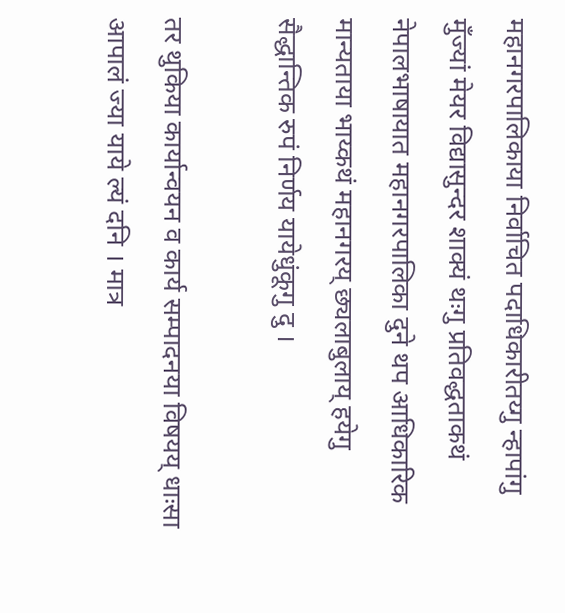महानगरपालिकाया निर्वाचित पदाधिकारीतय्गु न्हापांगु मुँज्यां मेयर विद्यासुन्दर शाक्यं थःगु प्रतिवद्धताकथं नेपालभाषायात महानगरपालिका दुने थप आधिकारिक मान्यताया भाय्कथं महानगरय् छ्यलाबुलाय् हयेगु सैद्धान्तिक रुपं निर्णय यायेधुंकूगु दु ।

तर थुकिया कार्यान्वयन व कार्य सम्पादनया विषयय् धाःसा आपालं ज्या याये ल्यं दनि । मात्र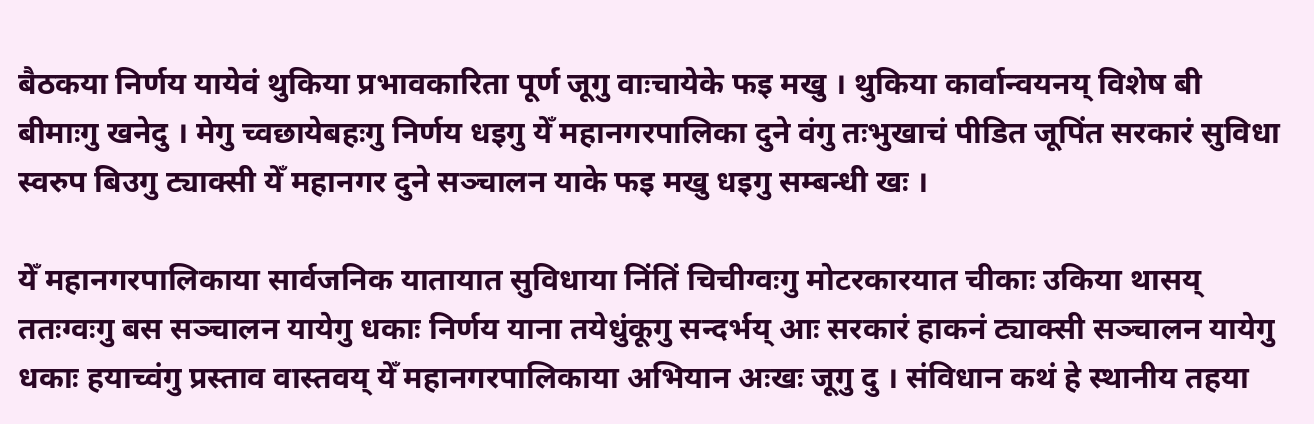बैठकया निर्णय यायेवं थुकिया प्रभावकारिता पूर्ण जूगु वाःचायेके फइ मखु । थुकिया कार्वान्वयनय् विशेष बी बीमाःगु खनेदु । मेगु च्वछायेबहःगु निर्णय धइगु येँ महानगरपालिका दुने वंगु तःभुखाचं पीडित जूपिंत सरकारं सुविधा स्वरुप बिउगु ट्याक्सी येँ महानगर दुने सञ्चालन याके फइ मखु धइगु सम्बन्धी खः ।

येँ महानगरपालिकाया सार्वजनिक यातायात सुविधाया निंतिं चिचीग्वःगु मोटरकारयात चीकाः उकिया थासय् ततःग्वःगु बस सञ्चालन यायेगु धकाः निर्णय याना तयेधुंकूगु सन्दर्भय् आः सरकारं हाकनं ट्याक्सी सञ्चालन यायेगु धकाः हयाच्वंगु प्रस्ताव वास्तवय् येँ महानगरपालिकाया अभियान अःखः जूगु दु । संविधान कथं हे स्थानीय तहया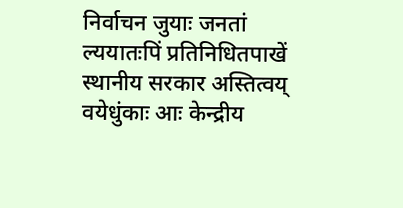निर्वाचन जुयाः जनतां ल्ययातःपिं प्रतिनिधितपाखें स्थानीय सरकार अस्तित्वय् वयेधुंकाः आः केन्द्रीय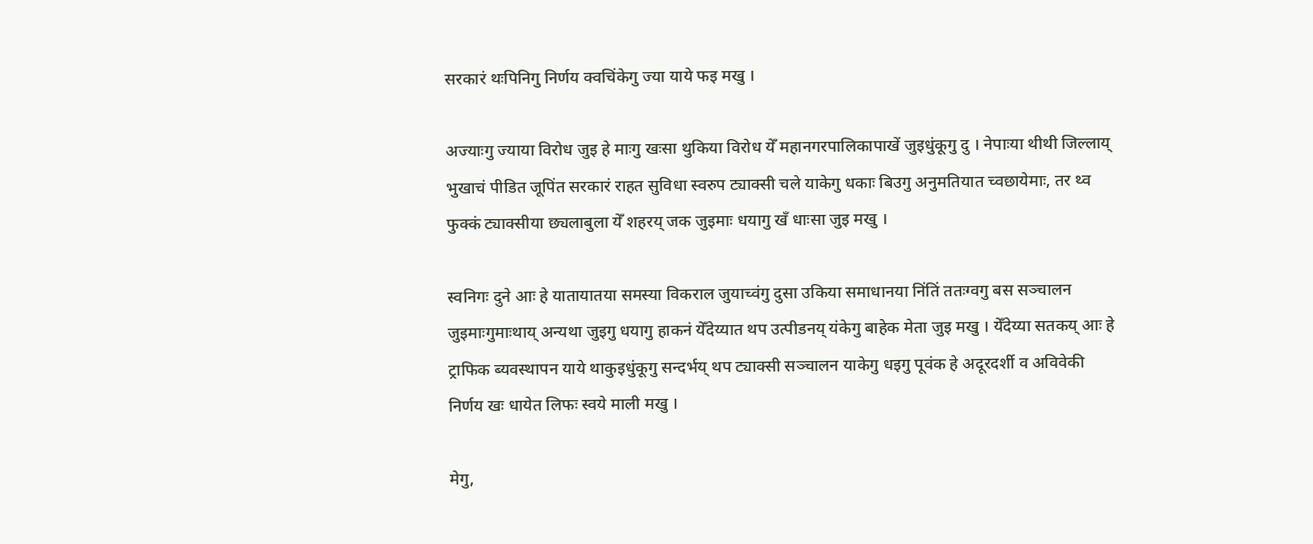सरकारं थःपिनिगु निर्णय क्वचिंकेगु ज्या याये फइ मखु ।

अज्याःगु ज्याया विरोध जुइ हे माःगु खःसा थुकिया विरोध येँ महानगरपालिकापाखें जुइधुंकूगु दु । नेपाःया थीथी जिल्लाय् भुखाचं पीडित जूपिंत सरकारं राहत सुविधा स्वरुप ट्याक्सी चले याकेगु धकाः बिउगु अनुमतियात च्वछायेमाः, तर थ्व फुक्कं ट्याक्सीया छ्यलाबुला येँ शहरय् जक जुइमाः धयागु खँ धाःसा जुइ मखु ।

स्वनिगः दुने आः हे यातायातया समस्या विकराल जुयाच्वंगु दुसा उकिया समाधानया निंतिं ततःग्वगु बस सञ्चालन जुइमाःगुमाःथाय् अन्यथा जुइगु धयागु हाकनं येँदेय्यात थप उत्पीडनय् यंकेगु बाहेक मेता जुइ मखु । येँदेय्या सतकय् आः हे ट्राफिक ब्यवस्थापन याये थाकुइधुंकूगु सन्दर्भय् थप ट्याक्सी सञ्चालन याकेगु धइगु पूवंक हे अदूरदर्शी व अविवेकी निर्णय खः धायेत लिफः स्वये माली मखु ।

मेगु,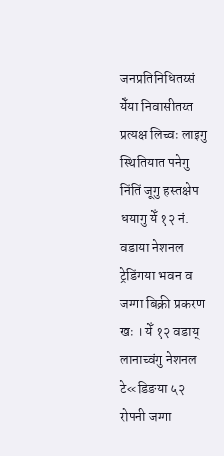जनप्रतिनिधितय्सं येँया निवासीतय्त प्रत्यक्ष लिच्वः लाइगु स्थितियात पनेगु निंतिं जूगु हस्तक्षेप धयागु येँ १२ नं. वडाया नेशनल ट्रेडिंगया भवन व जग्गा बिक्री प्रकरण खः । येँ १२ वडाय् लानाच्वंगु नेशनल टे«डिङया ५२ रोपनी जग्गा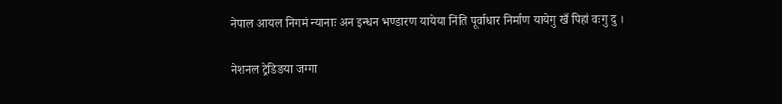नेपाल आयल निगमं न्यानाः अन इन्धन भण्डारण यायेया निंति पूर्वाधार निर्माण यायेगु खँ पिहां वःगु दु ।

नेशनल ट्रेडिङया जग्गा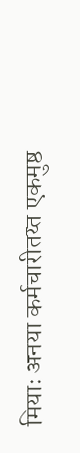मियाः अनया कर्मचारीतय्त एकमुष्ठ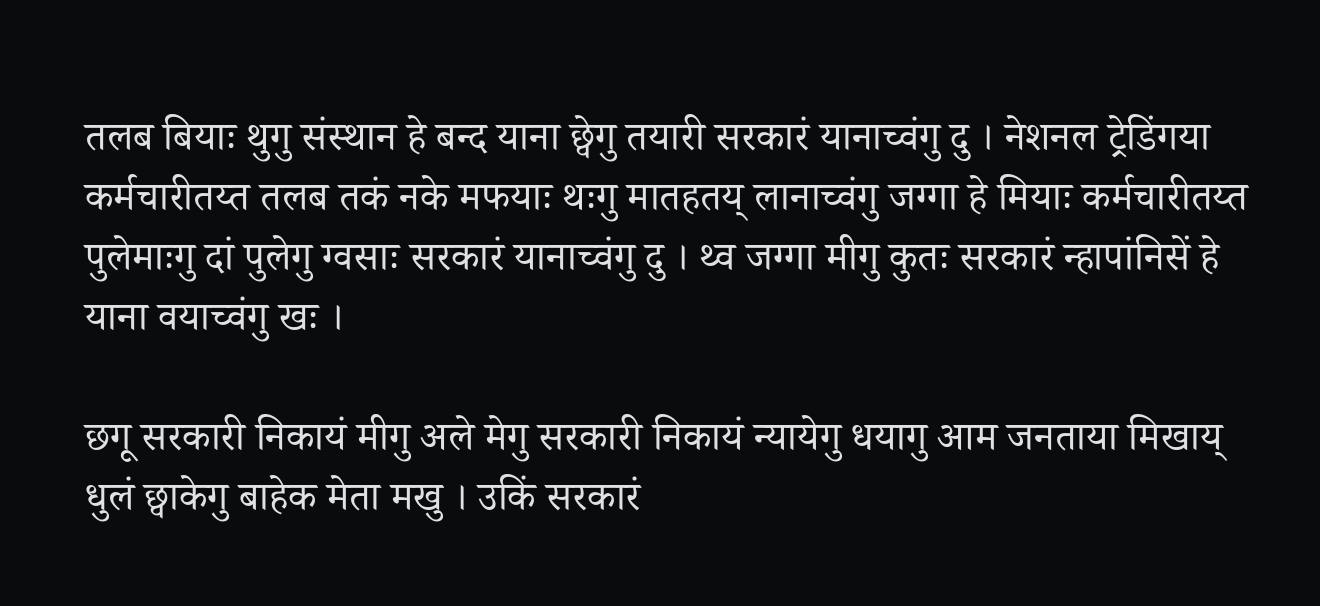तलब बियाः थुगु संस्थान हे बन्द याना छ्वेगु तयारी सरकारं यानाच्वंगु दु । नेशनल ट्रेडिंगया कर्मचारीतय्त तलब तकं नके मफयाः थःगु मातहतय् लानाच्वंगु जग्गा हे मियाः कर्मचारीतय्त पुलेमाःगु दां पुलेगु ग्वसाः सरकारं यानाच्वंगु दु । थ्व जग्गा मीगु कुतः सरकारं न्हापांनिसें हे याना वयाच्वंगु खः ।

छगू सरकारी निकायं मीगु अले मेगु सरकारी निकायं न्यायेगु धयागु आम जनताया मिखाय् धुलं छ्वाकेगु बाहेक मेता मखु । उकिं सरकारं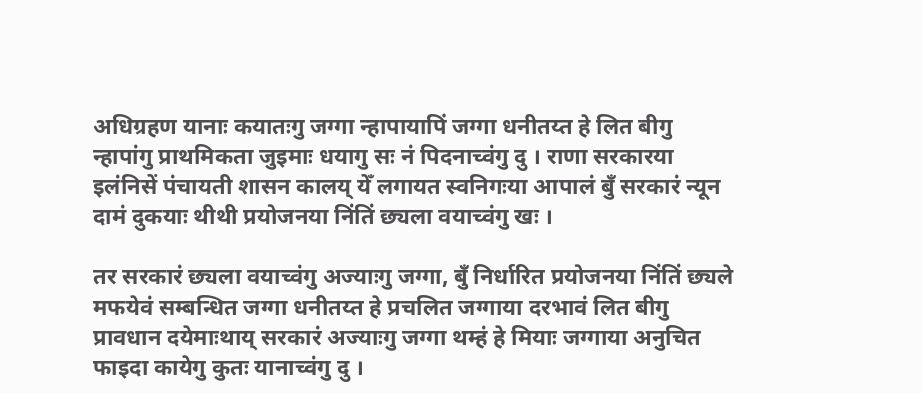अधिग्रहण यानाः कयातःगु जग्गा न्हापायापिं जग्गा धनीतय्त हे लित बीगु न्हापांगु प्राथमिकता जुइमाः धयागु सः नं पिदनाच्वंगु दु । राणा सरकारया इलंनिसें पंचायती शासन कालय् येँ लगायत स्वनिगःया आपालं बुँ सरकारं न्यून दामं दुकयाः थीथी प्रयोजनया निंतिं छ्यला वयाच्वंगु खः ।

तर सरकारं छ्यला वयाच्वंगु अज्याःगु जग्गा, बुँ निर्धारित प्रयोजनया निंतिं छ्यले मफयेवं सम्बन्धित जग्गा धनीतय्त हे प्रचलित जग्गाया दरभावं लित बीगु प्रावधान दयेमाःथाय् सरकारं अज्याःगु जग्गा थम्हं हे मियाः जग्गाया अनुचित फाइदा कायेगु कुतः यानाच्वंगु दु ।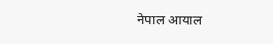नेपाल आयाल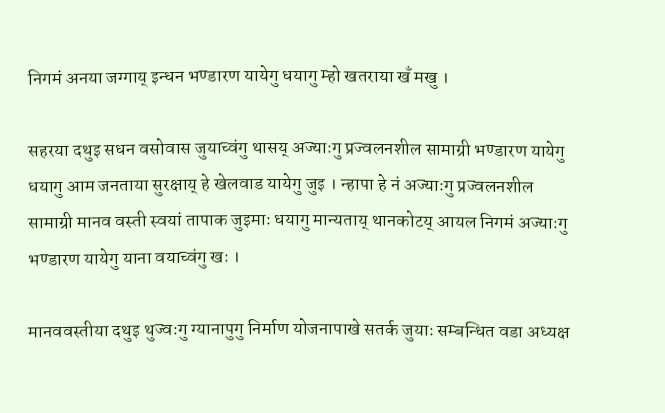निगमं अनया जग्गाय् इन्धन भण्डारण यायेगु धयागु म्हो खतराया खँ मखु ।

सहरया दथुइ सधन वसोवास जुयाच्वंगु थासय् अज्याःगु प्रज्वलनशील सामाग्री भण्डारण यायेगु धयागु आम जनताया सुरक्षाय् हे खेलवाड यायेगु जुइ । न्हापा हे नं अज्याःगु प्रज्वलनशील सामाग्री मानव वस्ती स्वयां तापाक जुइमाः धयागु मान्यताय् थानकोटय् आयल निगमं अज्याःगु भण्डारण यायेगु याना वयाच्वंगु खः ।

मानववस्तीया दथुइ थुज्वःगु ग्यानापुगु निर्माण योजनापाखे सतर्क जुयाः सम्बन्धित वडा अध्यक्ष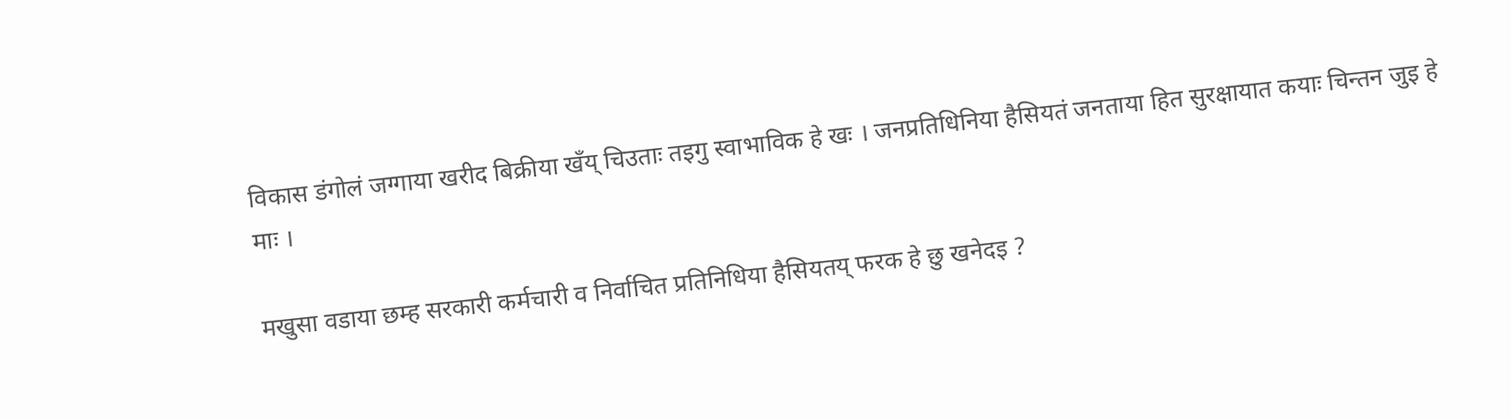विकास डंगोलं जग्गाया खरीद बिक्रीया खँय् चिउताः तइगु स्वाभाविक हे खः । जनप्रतिधिनिया हैसियतं जनताया हित सुरक्षायात कयाः चिन्तन जुइ हे माः ।

मखुसा वडाया छम्ह सरकारी कर्मचारी व निर्वाचित प्रतिनिधिया हैसियतय् फरक हे छु खनेदइ ?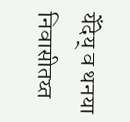येँदेय् व थनया निवासीतय्त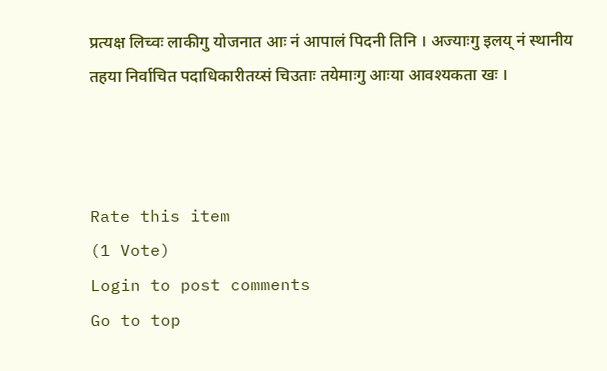प्रत्यक्ष लिच्वः लाकीगु योजनात आः नं आपालं पिदनी तिनि । अज्याःगु इलय् नं स्थानीय तहया निर्वाचित पदाधिकारीतय्सं चिउताः तयेमाःगु आःया आवश्यकता खः ।



Rate this item
(1 Vote)
Login to post comments
Go to top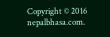Copyright © 2016  nepalbhasa.com.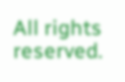All rights reserved.